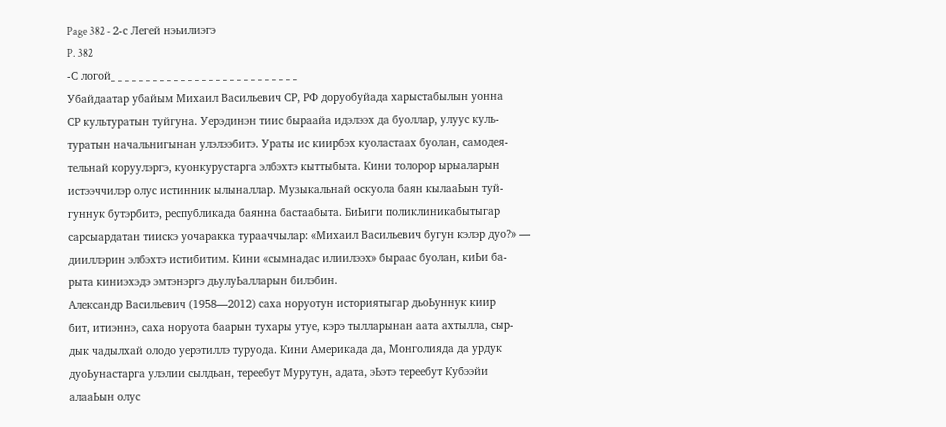Page 382 - 2-с Легей нэьилиэгэ
P. 382
-С логой_ _ _ _ _ _ _ _ _ _ _ _ _ _ _ _ _ _ _ _ _ _ _ _ _ _ _
Убайдаатар убайым Михаил Васильевич СР, РФ доруобуйада харыстабылын уонна
СР культуратын туйгуна. Уерэдинэн тиис быраайа идэлээх да буоллар, улуус куль-
туратын начальнигынан улэлээбитэ. Ураты ис киирбэх куоластаах буолан, самодея-
тельнай коруулэргэ, куонкурустарга элбэхтэ кыттыбыта. Кини толорор ырыаларын
истээччилэр олус истинник ылыналлар. Музыкальнай оскуола баян кылааЬын туй-
гуннук бутэрбитэ, республикада баянна бастаабыта. БиЬиги поликлиникабытыгар
сарсыардатан тиискэ уочаракка турааччылар: «Михаил Васильевич бугун кэлэр дуо?» —
дииллэрин элбэхтэ истибитим. Кини «сымнадас илиилээх» быраас буолан, киЬи ба-
рыта киниэхэдэ эмтэнэргэ дьулуЬалларын билэбин.
Александр Васильевич (1958—2012) саха норуотун историятыгар дьоЬуннук киир
бит, итиэннэ, саха норуота баарын тухары утуе, кэрэ тылларынан аата ахтылла, сыр-
дык чадылхай олодо уерэтиллэ туруода. Кини Америкада да, Монголияда да урдук
дуоЬунастарга улэлии сылдьан, тереебут Мурутун, адата, эЬэтэ тереебут Кубээйи
алааЬын олус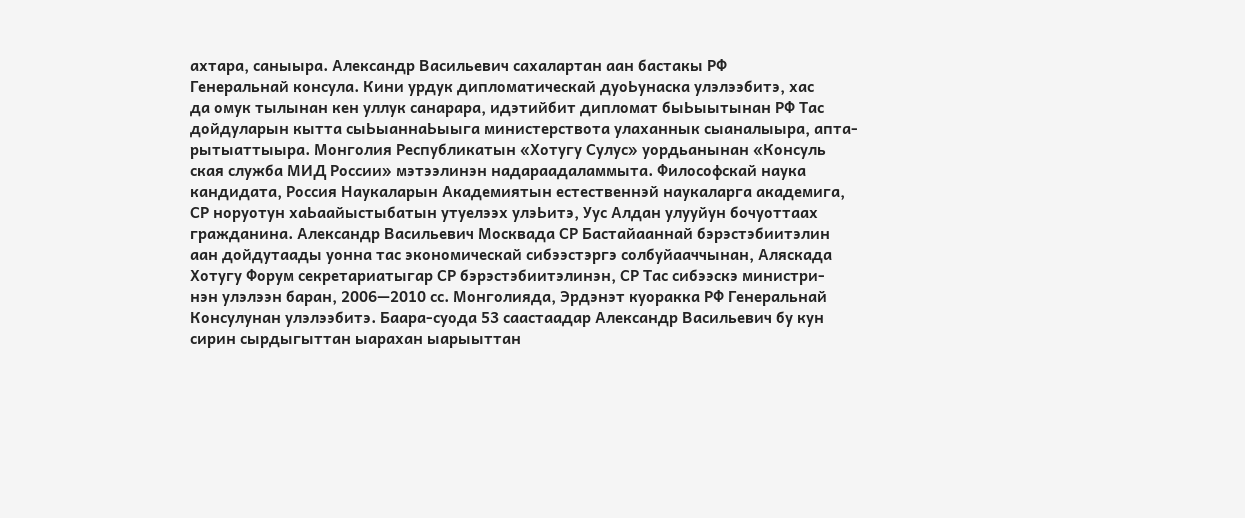ахтара, саныыра. Александр Васильевич сахалартан аан бастакы РФ
Генеральнай консула. Кини урдук дипломатическай дуоЬунаска улэлээбитэ, хас
да омук тылынан кен уллук санарара, идэтийбит дипломат быЬыытынан РФ Тас
дойдуларын кытта сыЬыаннаЬыыга министерствота улаханнык сыаналыыра, апта-
рытыаттыыра. Монголия Республикатын «Хотугу Сулус» уордьанынан «Консуль
ская служба МИД России» мэтээлинэн надараадаламмыта. Философскай наука
кандидата, Россия Наукаларын Академиятын естественнэй наукаларга академига,
СР норуотун хаЬаайыстыбатын утуелээх улэЬитэ, Уус Алдан улууйун бочуоттаах
гражданина. Александр Васильевич Москвада СР Бастайааннай бэрэстэбиитэлин
аан дойдутаады уонна тас экономическай сибээстэргэ солбуйааччынан, Аляскада
Хотугу Форум секретариатыгар СР бэрэстэбиитэлинэн, СР Тас сибээскэ министри-
нэн улэлээн баран, 2006—2010 сс. Монголияда, Эрдэнэт куоракка РФ Генеральнай
Консулунан улэлээбитэ. Баара-суода 53 саастаадар Александр Васильевич бу кун
сирин сырдыгыттан ыарахан ыарыыттан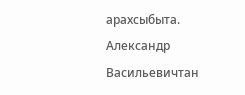арахсыбыта.
Александр Васильевичтан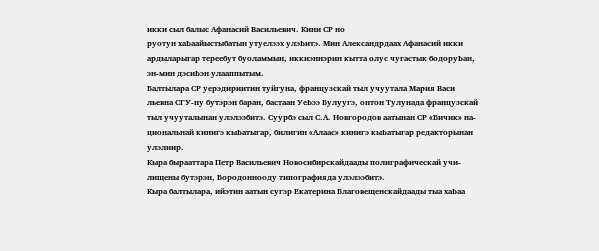икки сыл балыс Афанасий Васильевич. Кини СР но
руотун хаЬаайыстыбатын утуелээх улэЬитэ. Мин Александрдаах Афанасий икки
ардыларыгар тереебут буоламмын, иккиэннэрин кытта олус чугастык бодоруЬан,
эн-мин дэсиЬэн улааппытым.
Балтылара СР уерэдириитин туйгуна, французскай тыл учуутала Мария Васи
льевна СГУ-ну бутэрэн баран, бастаан УеЬээ Булуугэ, онтон Тулунада французскай
тыл учууталынан улэлээбитэ. Суурбэ сыл С.А. Новгородов аатынан СР «Бичик» на-
циональнай кинигэ кыЬатыгар, билигин «Алаас» кинигэ кыЬатыгар редакторынан
улэлиир.
Кыра бырааттара Петр Васильевич Новосибирскайдаады полиграфическай учи-
лищены бутэрэн, Бородоннооду типографияда улэлээбитэ.
Кыра балтылара, ийэтин аатын сугэр Екатерина Благовещенскайдаады тыа хаЬаа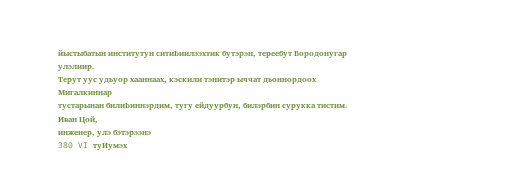йыстыбатын институтун ситиЬиилээхтик бутэрэн, тереебут Бородонугар улэлиир.
Терут уус удьуор хааннаах, кэскили тэнитэр ыччат дьоннордоох Мигалкиннар
тустарынан билиЬиннэрдим, тугу ейдуурбун, билэрбин сурукка тистим.
Иван Цой,
инженер, улэ бэтэрээнэ
380 VI туИумэх